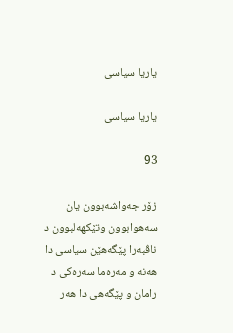یاریا سیاسى

یاریا سیاسى

93

زۆر جه‌واشه‌بوون یان سه‌هوابوون وتێكهه‌لبوون د ناڤبه‌را پێگه‌هێن سیاسى دا هه‌نه‌ و مه‌ره‌ما سه‌ره‌كى د رامان و پێگه‌هى دا هه‌ر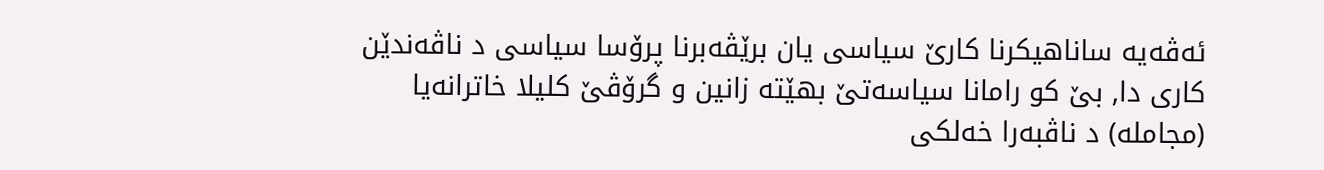ئه‌ڤه‌یه‌ ساناهیكرنا كارێ سیاسى یان برێڤه‌برنا پرۆسا سیاسى د ناڤه‌ندێن كارى دا, بێ كو رامانا سیاسه‌تێ بهێته‌ زانین و گرۆڤێ كلیلا خاترانه‌یا (مجامله‌) د ناڤبه‌را خه‌لكى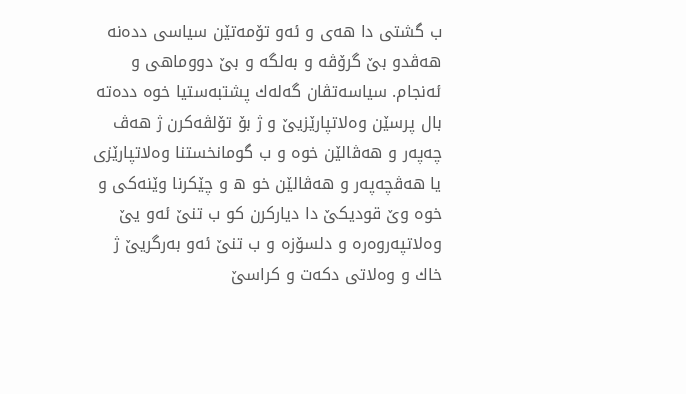ب گشتى دا هه‌ى و ئه‌و تۆمه‌تێن سیاسى دده‌نه‌ هه‌ڤدو بێ گرۆڤه‌ و به‌لگه‌ و بێ دووماهی و ئه‌نجام. سیاسه‌تڤان گه‌له‌ك پشتبه‌ستیا خوه‌ دده‌ته‌ بال پرسێن وه‌لاتپارێزیێ و ژ بۆ تۆلڤه‌كرن ژ هه‌ڤ چه‌په‌ر و هه‌ڤالێن خوه‌ و ب گومانخستنا وه‌لاتپارێزى یا هه‌ڤچه‌په‌ر و هه‌ڤالێن خو ه‌ و چێكرنا وێنه‌كى و خوه‌ وێ قودیكێ دا دیاركرن كو ب تنێ ئه‌و یێ وه‌لاتپه‌روه‌ره‌ و دلسۆزه‌ و ب تنێ ئه‌و به‌رگریێ ژ خاك و وه‌لاتى دكه‌ت و كراسێ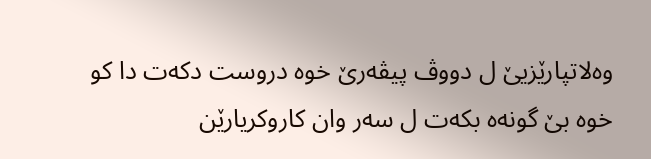وه‌لاتپارێزیێ ل دووڤ پیڤه‌رێ خوه‌ دروست دكه‌ت دا كو خوه‌ بێ گونه‌ه بكه‌ت ل سه‌ر وان كاروكریارێن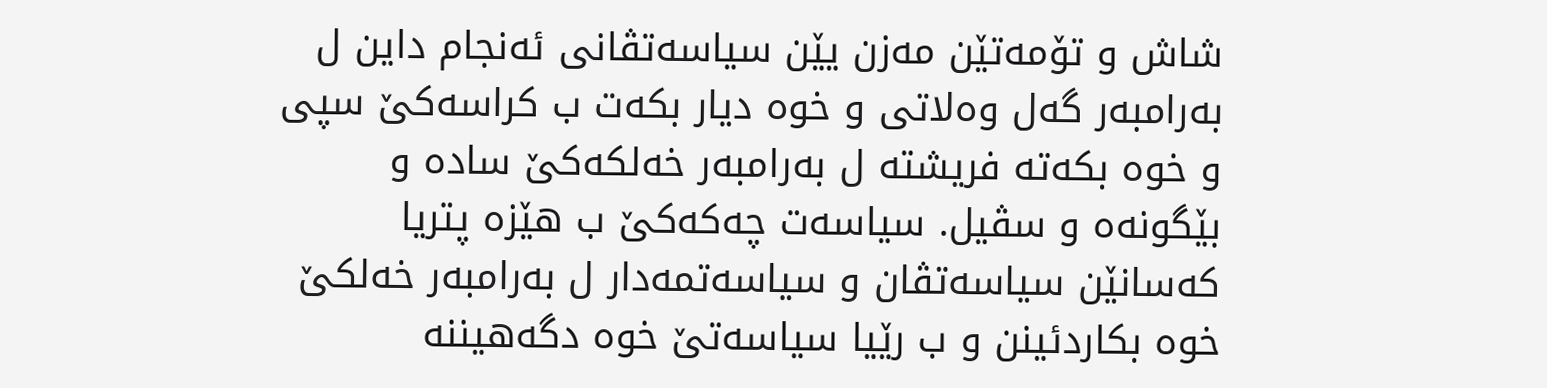شاش و تۆمه‌تێن مه‌زن یێن سیاسه‌تڤانى ئه‌نجام داین ل به‌رامبه‌ر گه‌ل وه‌لاتى و خوه‌ دیار بكه‌ت ب كراسه‌كێ سپى و خوه‌ بكه‌ته‌ فریشته‌ ل به‌رامبه‌ر خه‌لكه‌كێ ساده‌ و بێگونه‌ه و سڤیل. سیاسه‌ت چه‌كه‌كێ ب هێزه‌ پتریا كه‌سانێن سیاسه‌تڤان و سیاسه‌تمه‌دار ل به‌رامبه‌ر خه‌لكێ خوه‌ بكاردئینن و ب رێیا سیاسه‌تێ خوه‌ دگه‌هیننه‌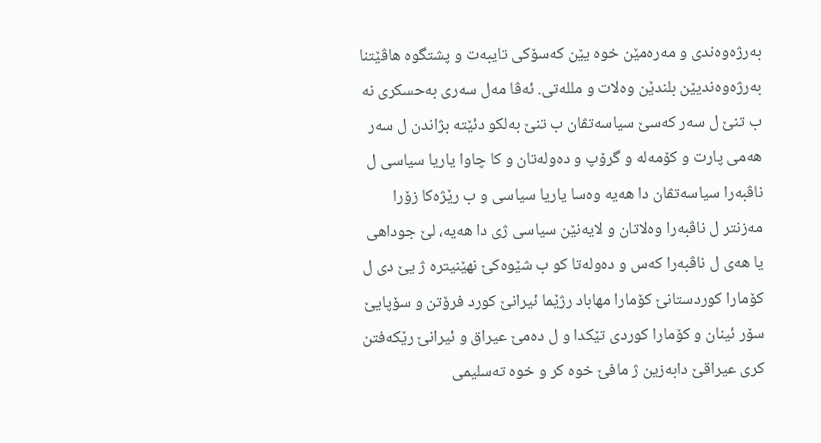به‌رژه‌وه‌ندى و مه‌ره‌مێن خوه‌ یێن كه‌سۆكى تایبه‌ت و پشتگوه هاڤێتنا به‌رژه‌وه‌ندیێن بلندێن وه‌لات و ملله‌تى. ئه‌ڤا مه‌ل سه‌رى به‌حسكرى نه‌ ب تنێ ل سه‌ر كه‌سێ سیاسه‌تڤان ب تنێ به‌لكو دئێته‌ بژاندن ل سه‌ر هه‌مى پارت و كۆمه‌له‌ و گرۆپ و ده‌وله‌تان و كا چاوا یاریا سیاسى ل ناڤبه‌را سیاسه‌تڤان دا هه‌یه‌ وه‌سا یاریا سیاسى و ب رێژه‌كا زۆرا مه‌زنتر ل ناڤبه‌را وه‌لاتان و لایه‌نێن سیاسى ژى دا هه‌یه‌، لێ جوداهى یا هه‌ى ل ناڤبه‌را كه‌س و ده‌وله‌تا كو ب شێوه‌كێ نهێنیتره‌ ژ یێ دى ل كۆمارا كوردستانێ كۆمارا مهاباد رژێما ئیرانێ كورد فرۆتن و سۆپایێ سۆر ئینان و كۆمارا كوردى تێكدا و ل ده‌مێ عیراق و ئیرانێ رێكه‌فتن كرى عیراقێ دابه‌زین ژ مافێ خوه‌ كر و خوه‌ ته‌سلیمى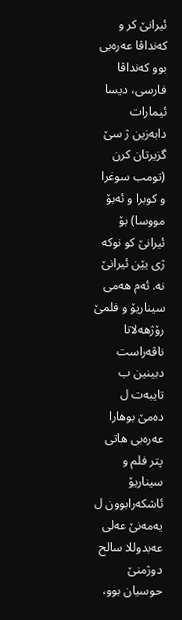ئیرانێ كر و كه‌نداڤا عه‌ره‌بى بوو كه‌نداڤا فارسى، دیسا ئیمارات دابه‌زین ژ سێ گزیرتان كرن (تومب سوغرا و كوبرا و ئه‌بۆ مووسا) بۆ ئیرانێ كو نوكه‌ ژى یێن ئیرانێ نه‌. ئه‌م هه‌مى سیناریۆ و فلمێ رۆژهه‌لاتا ناڤه‌راست دبینین ب تایبه‌ت ل ده‌مێ بوهارا عه‌ره‌بى هاتى پتر فلم و سیناریۆ ئاشكه‌رابوون ل یه‌مه‌نێ عه‌لى عه‌بدوللا سالح دوژمنێ حوسیان بوو،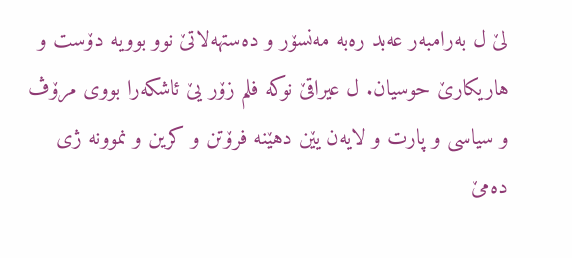لێ ل به‌رامبه‌ر عه‌بد ره‌به‌ مه‌نسۆر و ده‌ستهه‌لاتێ نوو بوویه‌ دۆست و هاریكارێ حوسیان. ل عیراقێ نوكه‌ فلم زۆر یێ ئاشكه‌را بووى مرۆڤ و سیاسى و پارت و لایه‌ن یێن دهێنه‌ فرۆتن و كرین و نموونه‌ ژى ده‌مێ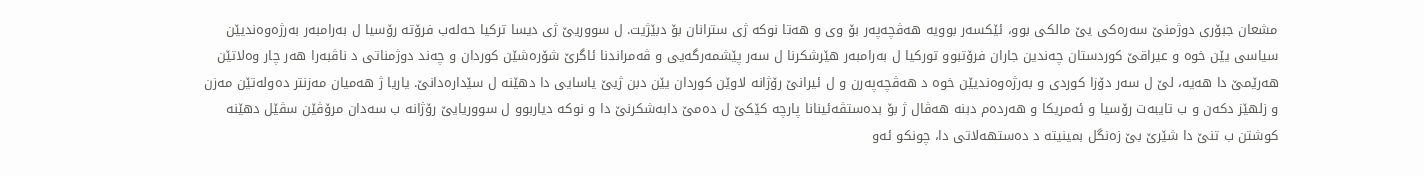مشعان جبۆرى دوژمنێ سه‌ره‌كى یێ مالكى بوو، ئێكسه‌ر بوویه‌ هه‌ڤچه‌په‌ر بۆ وى و هه‌تا نوكه‌ ژى سترانان بۆ دبێژیت. ل سووریێ ژى دیسا تركیا حه‌له‌ب فرۆته‌ رۆسیا ل به‌رامبه‌ر به‌رژه‌وه‌ندیێن سیاسى یێن خوه‌ و عیراقێ كوردستان چه‌ندین جاران فرۆتبوو توركیا ل به‌رامبه‌ر هێرشكرنا ل سه‌ر پێشمه‌رگه‌یى و ڤه‌مراندنا ئاگرێ شۆره‌شێن كوردان و چه‌ند دوژمناتى د ناڤبه‌را هه‌ر چار وه‌لاتێن هه‌رێمێ دا هه‌یه‌، لێ ل سه‌ر دۆزا كوردى و به‌رژه‌وه‌ندیێن خوه‌ د هه‌ڤچه‌په‌رن و ل ئیرانێ رۆژانه‌ لاوێن كوردان یێن دبن ژیێ یاسایى دا دهێنه‌ ل سێداره‌دانێ. یاریا ژ هه‌میان مه‌زنتر ده‌وله‌تێن مه‌زن و زلهێز دكه‌ن و ب تایبه‌ت رۆسیا و ئه‌مریكا و هه‌رده‌م دبنه‌ هه‌ڤال ژ بۆ بده‌ستڤه‌ئینانا پارچه‌ كێكێ ل ده‌مێ دابه‌شكرنێ دا و نوكه‌ دیاربوو ل سووریایێ رۆژانه‌ ب سه‌دان مرۆڤێن سڤێل دهێنه‌ كوشتن ب تنێ دا شێرێ بێ زه‌نگل بمینیته‌ د ده‌ستهه‌لاتى دا، چونكو ئه‌و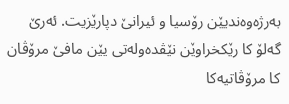به‌رژه‌وه‌ندیێن رۆسیا و ئیرانێ دپارێزیت. ئه‌رێ گه‌لۆ كا رێكخراوێن نێڤده‌وله‌تى یێن مافێ مرۆڤان كا مرۆڤاتیه‌كا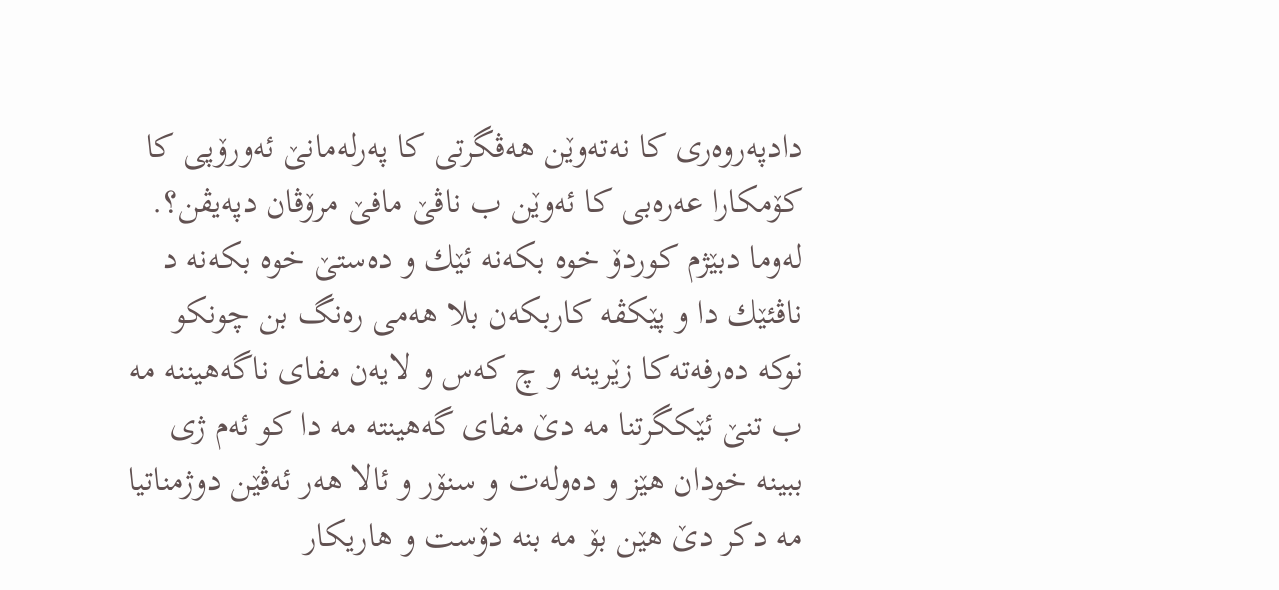دادپه‌روه‌رى كا نه‌ته‌وێن هه‌ڤگرتى كا په‌رله‌مانێ ئه‌ورۆپى كا كۆمكارا عه‌ره‌بى كا ئه‌وێن ب ناڤێ مافێ مرۆڤان دپه‌یڤن؟. له‌وما دبێژم كوردۆ خوه‌ بكه‌نه‌ ئێك و ده‌ستێ خوه‌ بكه‌نه‌ د ناڤئێك دا و پێكڤه‌ كاربكه‌ن بلا هه‌مى ره‌نگ بن چونكو نوكه‌ ده‌رفه‌ته‌كا زێرینه‌ و چ كه‌س و لایه‌ن مفاى ناگه‌هیننه‌ مه‌ ب تنێ ئێكگرتنا مه‌ دێ مفاى گه‌هینته‌ مه‌ دا كو ئه‌م ژى ببینه‌ خودان هێز و ده‌وله‌ت و سنۆر و ئالا هه‌ر ئه‌ڤێن دوژمناتیا مه‌ دكر دێ هێن بۆ مه‌ بنه‌ دۆست و هاریكار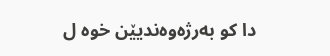دا كو به‌رژه‌وه‌ندیێن خوه‌ ل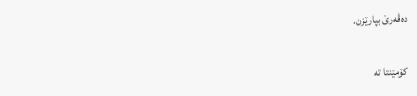ده‌ڤه‌رێ بپارێزن.

کۆمێنتا تە